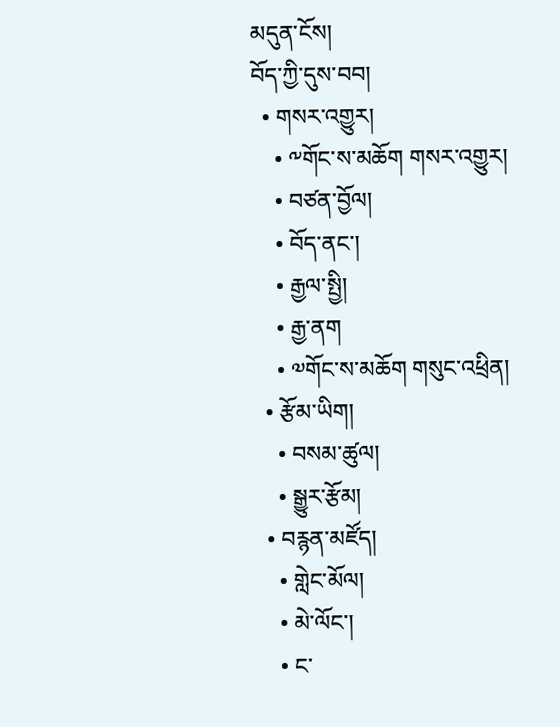མདུན་ངོས།
བོད་ཀྱི་དུས་བབ།
  • གསར་འགྱུར།
    • ༸གོང་ས་མཆོག གསར་འགྱུར།
    • བཙན་བྱོལ།
    • བོད་ནང་།
    • རྒྱལ་སྤྱི།
    • རྒྱ་ནག
    • ༧གོང་ས་མཆོག གསུང་འཕྲིན།
  • རྩོམ་ཡིག།
    • བསམ་ཚུལ།
    • སྒྱུར་རྩོམ།
  • བརྙན་མཛོད།
    • གླེང་མོལ།
    • མེ་ལོང་།
    • ང་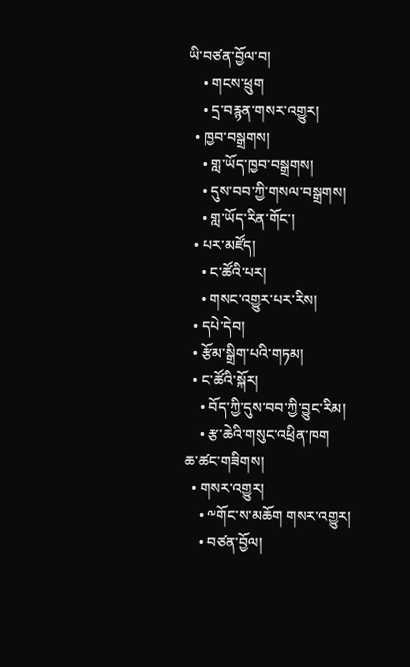ཡི་བཙན་བྱོལ་བ།
    • གངས་ཕྲུག
    • དྲ་བརྙན་གསར་འགྱུར།
  • ཁྱབ་བསྒྲགས།
    • གླ་ཡོད་ཁྱབ་བསྒྲགས།
    • དུས་བབ་ཀྱི་གསལ་བསྒྲགས།
    • གླ་ཡོད་རིན་གོང་།
  • པར་མཛོད།
    • ང་ཚོའི་པར།
    • གསང་འགྱུར་པར་རིས།
  • དཔེ་དེབ།
  • རྩོམ་སྒྲིག་པའི་གཏམ།
  • ང་ཚོའི་སྐོར།
    • བོད་ཀྱི་དུས་བབ་ཀྱི་བྱུང་རིམ།
    • རྩ་ཆེའི་གསུང་འཕྲིན་ཁག
ཆ་ཚང་གཟིགས།
  • གསར་འགྱུར།
    • ༸གོང་ས་མཆོག གསར་འགྱུར།
    • བཙན་བྱོལ།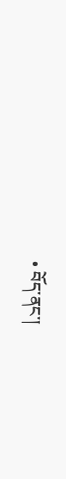• བོད་ནང་།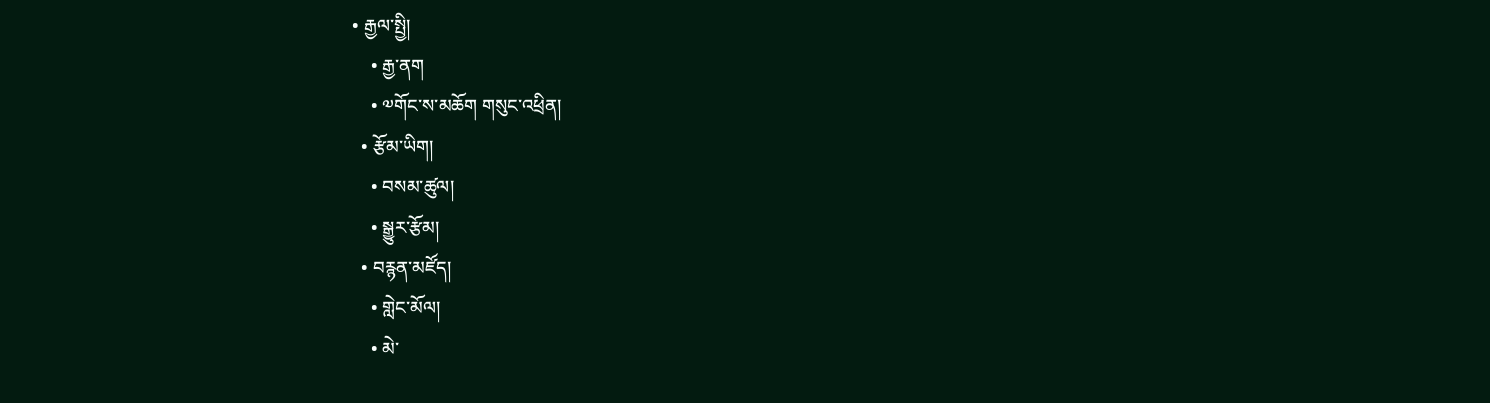• རྒྱལ་སྤྱི།
    • རྒྱ་ནག
    • ༧གོང་ས་མཆོག གསུང་འཕྲིན།
  • རྩོམ་ཡིག།
    • བསམ་ཚུལ།
    • སྒྱུར་རྩོམ།
  • བརྙན་མཛོད།
    • གླེང་མོལ།
    • མེ་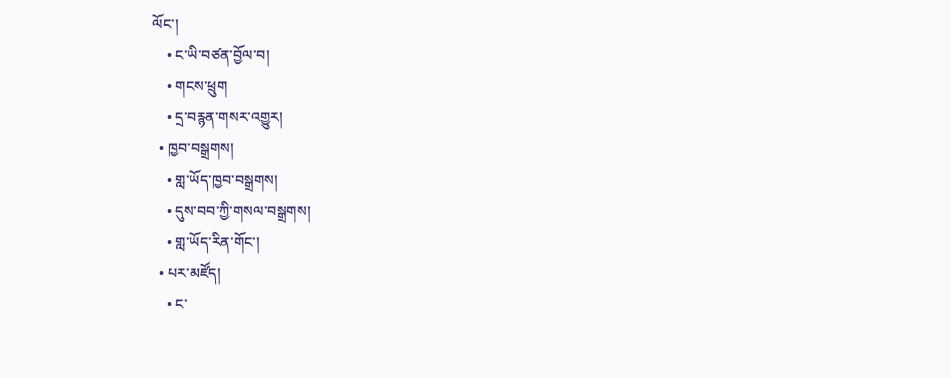ལོང་།
    • ང་ཡི་བཙན་བྱོལ་བ།
    • གངས་ཕྲུག
    • དྲ་བརྙན་གསར་འགྱུར།
  • ཁྱབ་བསྒྲགས།
    • གླ་ཡོད་ཁྱབ་བསྒྲགས།
    • དུས་བབ་ཀྱི་གསལ་བསྒྲགས།
    • གླ་ཡོད་རིན་གོང་།
  • པར་མཛོད།
    • ང་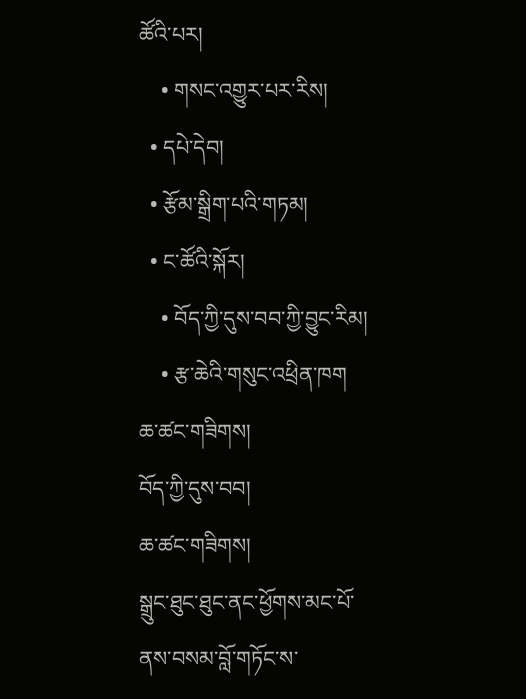ཚོའི་པར།
    • གསང་འགྱུར་པར་རིས།
  • དཔེ་དེབ།
  • རྩོམ་སྒྲིག་པའི་གཏམ།
  • ང་ཚོའི་སྐོར།
    • བོད་ཀྱི་དུས་བབ་ཀྱི་བྱུང་རིམ།
    • རྩ་ཆེའི་གསུང་འཕྲིན་ཁག
ཆ་ཚང་གཟིགས།
བོད་ཀྱི་དུས་བབ།
ཆ་ཚང་གཟིགས།
སྒྲུང་ཐུང་ཐུང་ནང་ཕྱོགས་མང་པོ་ནས་བསམ་བློ་གཏོང་ས་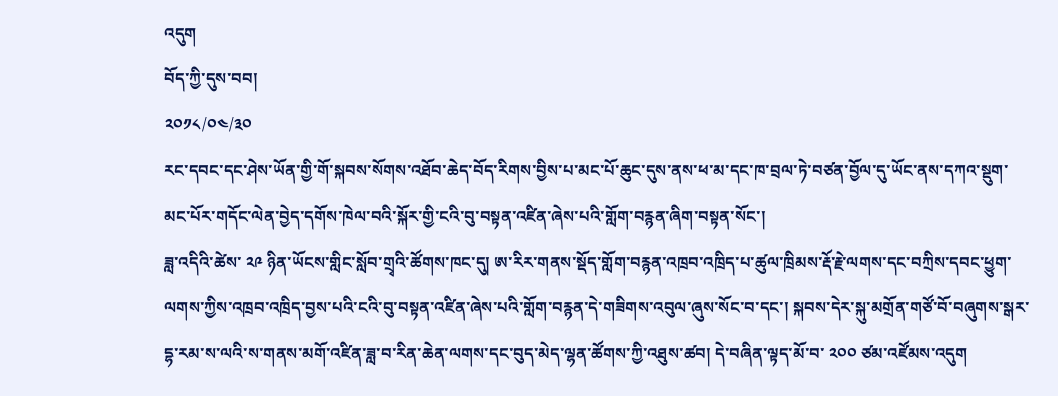འདུག
བོད་ཀྱི་དུས་བབ།
༢༠༡༨/༠༤/༣༠
རང་དབང་དང་ཤེས་ཡོན་གྱི་གོ་སྐབས་སོགས་འཐོབ་ཆེད་བོད་རིགས་བྱིས་པ་མང་པོ་ཆུང་དུས་ནས་ཕ་མ་དང་ཁ་བྲལ་ཏེ་བཙན་བྱོལ་དུ་ཡོང་ནས་དཀའ་སྡུག་མང་པོར་གདོང་ལེན་བྱེད་དགོས་ཁེལ་བའི་སྐོར་གྱི་ངའི་བུ་བསྟན་འཛིན་ཞེས་པའི་གློག་བརྙན་ཞིག་བསྟན་སོང་།
ཟླ་འདིའི་ཚེས་ ༢༩ ཉིན་ཡོངས་གླིང་སློབ་གྲྭའི་ཚོགས་ཁང་དུ། ཨ་རིར་གནས་སྡོད་གློག་བརྙན་འཁྲབ་འཁྲིད་པ་ཚུལ་ཁྲིམས་རྡོ་རྗེ་ལགས་དང་བཀྲིས་དབང་ཕྱུག་ལགས་ཀྱིས་འཁྲབ་འཁྲིད་བྱས་པའི་ངའི་བུ་བསྟན་འཛིན་ཞེས་པའི་གློག་བརྙན་དེ་གཟིགས་འབུལ་ཞུས་སོང་བ་དང་། སྐབས་དེར་སྐུ་མགྲོན་གཙོ་བོ་བཞུགས་སྒར་དྷ་རམ་ས་ལའི་ས་གནས་མགོ་འཛིན་ཟླ་བ་རིན་ཆེན་ལགས་དང་བུད་མེད་ལྷན་ཚོགས་ཀྱི་འཐུས་ཚབ། དེ་བཞིན་ལྟད་མོ་བ་ ༢༠༠ ཙམ་འཛོམས་འདུག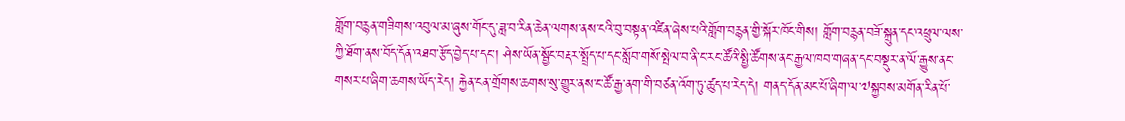གློག་བརྙན་གཟིགས་འབུལ་མ་ཞུས་གོང་དུ་ཟླ་བ་རིན་ཆེན་ལགས་ནས་ངའི་བུ་བསྟན་འཛིན་ཞེས་པའི་གློག་བརྙན་གྱི་སྐོར་ཁོང་གིས། གློག་བརྙན་བཟོ་སྐྲུན་དང་འཕྲུལ་ལས་ཀྱི་ཐོག་ནས་བོད་དོན་འཐབ་རྩོད་བྱེད་པ་དང་། ཤེས་ཡོན་སྦྱོང་བརྡར་སྤྲོད་པ་དང་སློབ་གསོ་སྤེལ་བ་ནི་ང་རང་ཚོའི་སྤྱི་ཚོགས་ནང་རྒྱལ་ཁབ་གཞན་དང་བསྡུར་ན་ལོ་རྒྱུས་ནང་གསར་པ་ཞིག་ཆགས་ཡོད་རེད། རྐྱེན་ངན་གྲོགས་ཆགས་སུ་གྱུར་ནས་ང་ཚོ་རྒྱ་ནག་གི་བཙན་འོག་ཏུ་ཚུད་པ་རེད་དེ། གནད་དོན་མང་པོ་ཞིག་ལ་༧སྐྱབས་མགོན་རིན་པོ་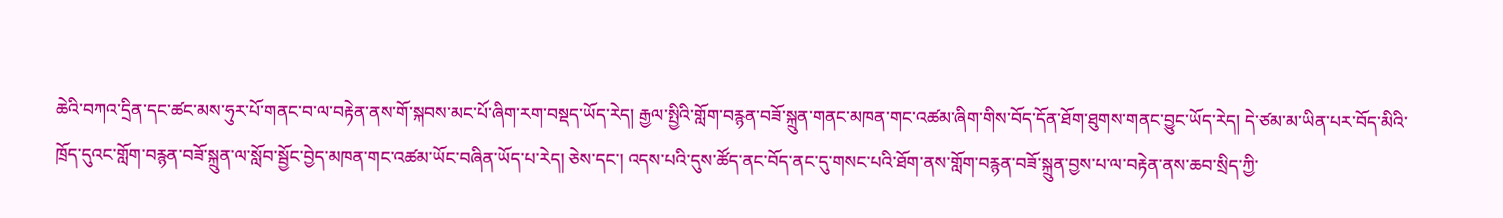ཆེའི་བཀའ་དྲིན་དང་ཚང་མས་ཧུར་པོ་གནང་བ་ལ་བརྟེན་ནས་གོ་སྐབས་མང་པོ་ཞིག་རག་བསྡད་ཡོད་རེད། རྒྱལ་སྤྱིའི་གློག་བརྙན་བཟོ་སྐྲུན་གནང་མཁན་གང་འཚམ་ཞིག་གིས་བོད་དོན་ཐོག་ཐུགས་གནང་བྱུང་ཡོད་རེད། དེ་ཙམ་མ་ཡིན་པར་བོད་མིའི་ཁྲོད་དུའང་གློག་བརྙན་བཟོ་སྐྲུན་ལ་སློབ་སྦྱོང་བྱེད་མཁན་གང་འཚམ་ཡོང་བཞིན་ཡོད་པ་རེད། ཅེས་དང་། འདས་པའི་དུས་ཚོད་ནང་བོད་ནང་དུ་གསང་པའི་ཐོག་ནས་གློག་བརྙན་བཟོ་སྐྲུན་བྱས་པ་ལ་བརྟེན་ནས་ཆབ་སྲིད་ཀྱི་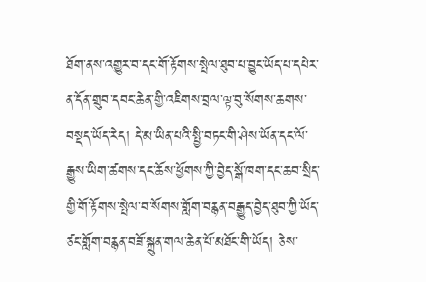ཐོག་ནས་འགྱུར་བ་དང་གོ་རྟོགས་སྤེལ་ཐུབ་པ་བྱུང་ཡོད་པ་དཔེར་ན་དོན་གྲུབ་དབང་ཆེན་གྱི་འཇིགས་བྲལ་ལྟ་བུ་སོགས་ཆགས་བསྡད་ཡོད་རེད། དེ་མ་ཡིན་པའི་སྤྱི་བཏང་གི་ཤེས་ཡོན་དང་ལོ་རྒྱུས་ཡིག་ཚགས་དང་ཆོས་ཕྱོགས་ཀྱི་བྱེད་སྒོ་ཁག་དང་ཆབ་སྲིད་གྱི་གོ་རྟོགས་སྤེལ་བ་སོགས་གློག་བརྙན་བརྒྱུད་བྱེད་ཐུབ་ཀྱི་ཡོད་ཙང་གློག་བརྙན་བཟོ་སྐྲུན་གལ་ཆེན་པོ་མཐོང་གི་ཡོད། ཅེས་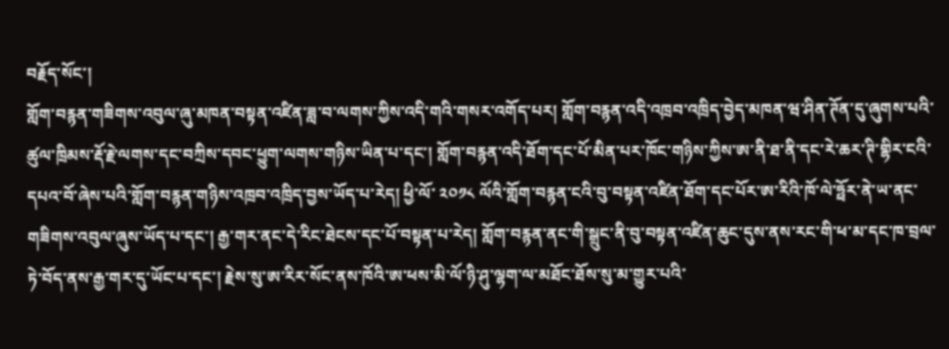བརྗོད་སོང་།
གློག་བརྙན་གཟིགས་འབུལ་ཞུ་མཁན་བསྟན་འཛིན་ཟླ་བ་ལགས་ཀྱིས་འདི་གའི་གསར་འགོད་པར། གློག་བརྙན་འདི་འཁྲབ་འཁྲིད་བྱེད་མཁན་ཝ་ཤིན་ཊོན་དུ་ཞུགས་པའི་ཚུལ་ཁྲིམས་རྡོ་རྗེ་ལགས་དང་བཀྲིས་དབང་ཕྱུག་ལགས་གཉིས་ཡིན་པ་དང་། གློག་བརྙན་འདི་ཐོག་དང་པོ་མིན་པར་ཁོང་གཉིས་ཀྱིས་ཨ་ནི་ཐ་ནི་དང་རེ་ཆར་ཊི་གྷིར་ངའི་དཔའ་བོ་ཞེས་པའི་གློག་བརྙན་གཉིས་འཁྲབ་འཁྲིད་བྱས་ཡོད་པ་རེད། ཕྱི་ལོ་ ༢༠༡༨ ལོའི་གློག་བརྙན་ངའི་བུ་བསྟན་འཛིན་ཐོག་དང་པོར་ཨ་རིའི་ཁོ་ལེ་ཧྥོར་ནེ་ཡ་ནང་གཟིགས་འབུལ་ཞུས་ཡོད་པ་དང་། རྒྱ་གར་ནང་དེ་རིང་ཐེངས་དང་པོ་བསྟན་པ་རེད། གློག་བརྙན་ནང་གི་སྒྲུང་ནི་བུ་བསྟན་འཛིན་ཆུང་དུས་ནས་རང་གི་ཕ་མ་དང་ཁ་བྲལ་ཏེ་བོད་ནས་རྒྱ་གར་དུ་ཡོང་པ་དང་། རྗེས་སུ་ཨ་རིར་སོང་ནས་ཁོའི་ཨ་ཕས་མི་ལོ་ཉི་ཤུ་ལྷག་ལ་མཐོང་ཐོས་སུ་མ་གྱུར་པའི་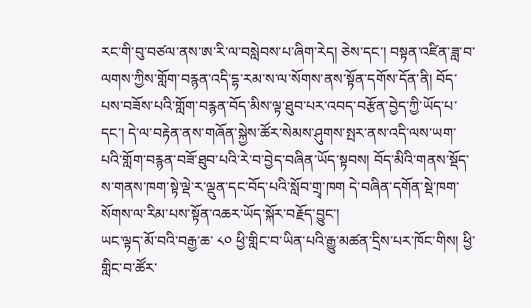རང་གི་བུ་བཙལ་ནས་ཨ་རི་ལ་བསླེབས་པ་ཞིག་རེད། ཅེས་དང་། བསྟན་འཛིན་ཟླ་བ་ལགས་ཀྱིས་གློག་བརྙན་འདི་དྷ་རམ་ས་ལ་སོགས་ནས་སྟོན་དགོས་དོན་ནི། བོད་པས་བཟོས་པའི་གློག་བརྙན་བོད་མིས་ལྟ་ཐུབ་པར་འབད་བརྩོན་བྱེད་ཀྱི་ཡོད་པ་དང་། དེ་ལ་བརྟེན་ནས་གཞོན་སྐྱེས་ཚོར་སེམས་ཤུགས་སྤར་ནས་འདི་ལས་ཡག་པའི་གློག་བརྙན་བཟོ་ཐུབ་པའི་རེ་བ་བྱེད་བཞིན་ཡོད་སྟབས། བོད་མིའི་གནས་སྡོད་ས་གནས་ཁག་སྟེ་ལྡེ་ར་ལྡུན་དང་བོད་པའི་སློབ་གྲྭ་ཁག དེ་བཞིན་དགོན་སྡེ་ཁག་སོགས་ལ་རིམ་པས་སྟོན་འཆར་ཡོད་སྐོར་བརྗོད་བྱུང་།
ཡང་ལྟད་མོ་བའི་བརྒྱ་ཆ་ ༨༠ ཕྱི་གླིང་བ་ཡིན་པའི་རྒྱུ་མཚན་དྲིས་པར་ཁོང་གིས། ཕྱི་གླིང་བ་ཚོར་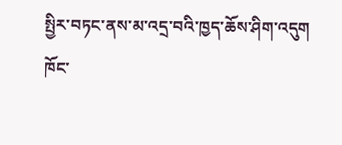སྤྱིར་བཏང་ནས་མ་འདྲ་བའི་ཁྱད་ཆོས་ཤིག་འདུག ཁོང་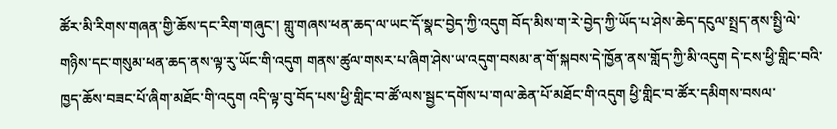ཚོར་མི་རིགས་གཞན་གྱི་ཆོས་དང་རིག་གཞུང་། གླུ་གཞས་ཕན་ཆད་ལ་ཡང་དོ་སྣང་བྱེད་ཀྱི་འདུག བོད་མིས་ག་རེ་བྱེད་ཀྱི་ཡོད་པ་ཤེས་ཆེད་དངུལ་སྤྲད་ནས་སྤྱི་ལེ་གཉིས་དང་གསུམ་ཕན་ཆད་ནས་ལྟ་རུ་ཡོང་གི་འདུག གནས་ཚུལ་གསར་པ་ཞིག་ཤེས་ཡ་འདུག་བསམ་ན་གོ་སྐབས་དེ་ཁྱོན་ནས་གློད་ཀྱི་མི་འདུག དེ་ངས་ཕྱི་གླིང་བའི་ཁྱད་ཆོས་བཟང་པོ་ཞིག་མཐོང་གི་འདུག འདི་ལྟ་བུ་བོད་པས་ཕྱི་གླིང་བ་ཚོ་ལས་སྦྱང་དགོས་པ་གལ་ཆེན་པོ་མཐོང་གི་འདུག ཕྱི་གླིང་བ་ཚོར་དམིགས་བསལ་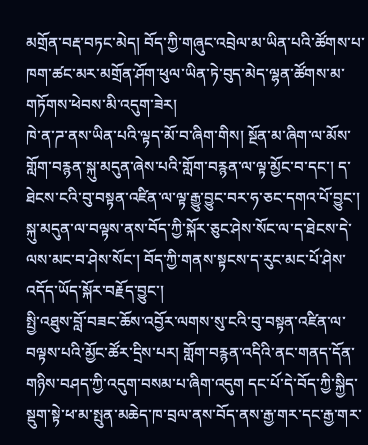མགྲོན་བརྡ་བཏང་མེད། བོད་ཀྱི་གཞུང་འབྲེལ་མ་ཡིན་པའི་ཚོགས་པ་ཁག་ཚང་མར་མགྲོན་ཤོག་ཕུལ་ཡིན་ཏེ་བུད་མེད་ལྷན་ཚོགས་མ་གཏོགས་ཕེབས་མི་འདུག་ཟེར།
ཁེ་ན་ཌ་ནས་ཡིན་པའི་ལྟད་མོ་བ་ཞིག་གིས། སྔོན་མ་ཞིག་ལ་མོས་གློག་བརྙན་སྐུ་མདུན་ཞེས་པའི་གློག་བརྙན་ལ་ལྟ་མྱོང་བ་དང་། ད་ཐེངས་ངའི་བུ་བསྟན་འཛིན་ལ་ལྟ་རྒྱུ་བྱུང་བར་ཧ་ཅང་དགའ་པོ་བྱུང་། སྐུ་མདུན་ལ་བལྟས་ནས་བོད་ཀྱི་སྐོར་ཅུང་ཤེས་སོང་ལ་ད་ཐེངས་དེ་ལས་མང་བ་ཤེས་སོང་། བོད་ཀྱི་གནས་སྟངས་ད་རུང་མང་པོ་ཤེས་འདོད་ཡོད་སྐོར་བརྗོད་བྱུང་།
སྤྱི་འཐུས་བློ་བཟང་ཆོས་འབྱོར་ལགས་སུ་ངའི་བུ་བསྟན་འཛིན་ལ་བལྟས་པའི་མྱོང་ཚོར་དྲིས་པར། གློག་བརྙན་འདིའི་ནང་གནད་དོན་གཉིས་བཤད་ཀྱི་འདུག་བསམ་པ་ཞིག་འདུག དང་པོ་དེ་བོད་ཀྱི་སྐྱིད་སྡུག་སྟེ་ཕ་མ་སྤུན་མཆེད་ཁ་བྲལ་ནས་བོད་ནས་རྒྱ་གར་དང་རྒྱ་གར་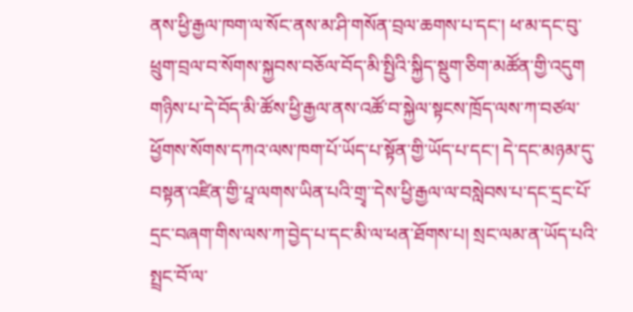ནས་ཕྱི་རྒྱལ་ཁག་ལ་སོང་ནས་མ་ཤི་གསོན་བྲལ་ཆགས་པ་དང་། ཕ་མ་དང་བུ་ཕྲུག་བྲལ་བ་སོགས་སྐྱབས་བཅོལ་བོད་མི་སྤྱིའི་སྐྱིད་སྡུག་ཅིག་མཚོན་གྱི་འདུག གཉིས་པ་དེ་བོད་མི་ཚོས་ཕྱི་རྒྱལ་ནས་འཚོ་བ་སྐྱེལ་སྟངས་ཁྲོད་ལས་ཀ་བཙལ་ཕྱོགས་སོགས་དཀའ་ལས་ཁག་པོ་ཡོད་པ་སྟོན་གྱི་ཡོད་པ་དང་། དེ་དང་མཉམ་དུ་བསྟན་འཛིན་གྱི་པཱ་ལགས་ཡིན་པའི་གྲྭ་་དེས་ཕྱི་རྒྱལ་ལ་བསླེབས་པ་དང་དྲང་པོ་དྲང་བཞག་གིས་ལས་ཀ་བྱེད་པ་དང་མི་ལ་ཕན་ཐོགས་པ། སྲང་ལམ་ན་ཡོད་པའི་སྤྲང་བོ་ལ་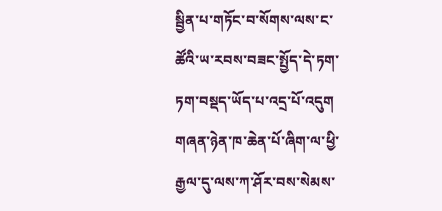སྦྱིན་པ་གཏོང་བ་སོགས་ལས་ང་ཚོའི་ཡ་རབས་བཟང་སྤྱོད་དེ་ཏག་ཏག་བསྡད་ཡོད་པ་འདྲ་པོ་འདུག གཞན་ཉེན་ཁ་ཆེན་པོ་ཞིག་ལ་ཕྱི་རྒྱལ་དུ་ལས་ཀ་ཤོར་བས་སེམས་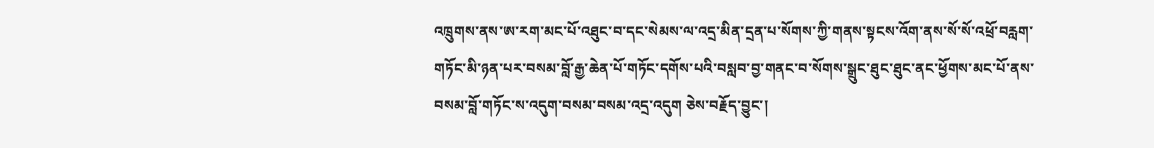འཁྲུགས་ནས་ཨ་རག་མང་པོ་འཐུང་བ་དང་སེམས་ལ་འདྲ་མིན་དྲན་པ་སོགས་ཀྱི་གནས་སྟངས་འོག་ནས་སོ་སོ་འཕྲོ་བརླག་གཏོང་མི་ཉན་པར་བསམ་བློ་རྒྱ་ཆེན་པོ་གཏོང་དགོས་པའི་བསླབ་བྱ་གནང་བ་སོགས་སྒྲུང་ཐུང་ཐུང་ནང་ཕྱོགས་མང་པོ་ནས་བསམ་བློ་གཏོང་ས་འདུག་བསམ་བསམ་འདྲ་འདུག ཅེས་བརྗོད་བྱུང་།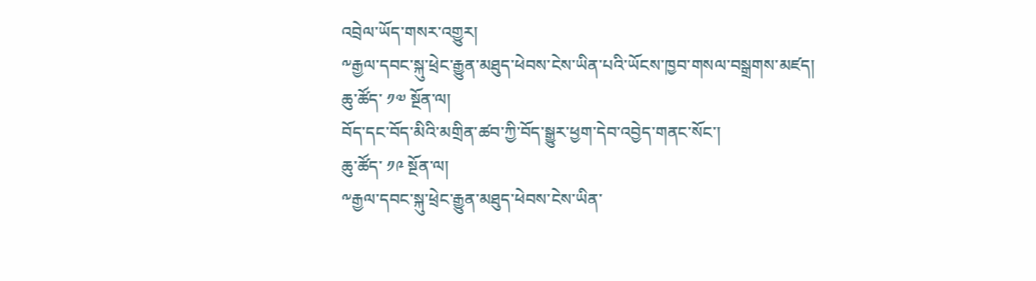འབྲེལ་ཡོད་གསར་འགྱུར།
༸རྒྱལ་དབང་སྐུ་ཕྲེང་རྒྱུན་མཐུད་ཕེབས་ངེས་ཡིན་པའི་ཡོངས་ཁྱབ་གསལ་བསྒྲགས་མཛད།
ཆུ་ཚོད་ ༡༧ སྔོན་ལ།
བོད་དང་བོད་མིའི་མགྲིན་ཚབ་ཀྱི་བོད་སྒྱུར་ཕྱག་དེབ་འབྱེད་གནང་སོང་།
ཆུ་ཚོད་ ༡༩ སྔོན་ལ།
༸རྒྱལ་དབང་སྐུ་ཕྲེང་རྒྱུན་མཐུད་ཕེབས་ངེས་ཡིན་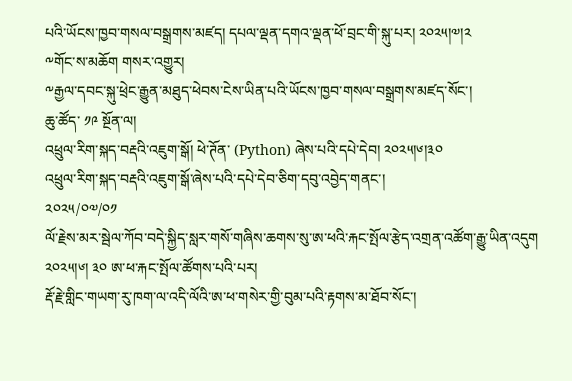པའི་ཡོངས་ཁྱབ་གསལ་བསྒྲགས་མཛད། དཔལ་ལྡན་དགའ་ལྡན་ཕོ་བྲང་གི་སྐུ་པར། ༢༠༢༥།༧།༢
༸གོང་ས་མཆོག གསར་འགྱུར།
༸རྒྱལ་དབང་སྐུ་ཕྲེང་རྒྱུན་མཐུད་ཕེབས་ངེས་ཡིན་པའི་ཡོངས་ཁྱབ་གསལ་བསྒྲགས་མཛད་སོང་།
ཆུ་ཚོད་ ༡༩ སྔོན་ལ།
འཕྲུལ་རིག་སྐད་བརྡའི་འཇུག་སྒོ། ཕེ་ཊོན་ (Python) ཞེས་པའི་དཔེ་དེབ། ༢༠༢༥།༦།༣༠
འཕྲུལ་རིག་སྐད་བརྡའི་འཇུག་སྒོ་ཞེས་པའི་དཔེ་དེབ་ཅིག་དབུ་འབྱེད་གནང་།
༢༠༢༥/༠༧/༠༡
ལོ་རྗེས་མར་སྦེལ་ཀོབ་བདེ་སྐྱིད་སླར་གསོ་གཞིས་ཆགས་སུ་ཨ་ཕའི་རྐང་སྤོལ་རྩེད་འགྲན་འཚོག་རྒྱུ་ཡིན་འདུག ༢༠༢༥།༦། ༣༠ ཨ་ཕ་རྐང་སྤོལ་ཚོགས་པའི་པར།
རྡོ་རྗེ་གླིང་གཡག་རུ་ཁག་ལ་འདི་ལོའི་ཨ་ཕ་གསེར་གྱི་བུམ་པའི་རྟགས་མ་ཐོབ་སོང་།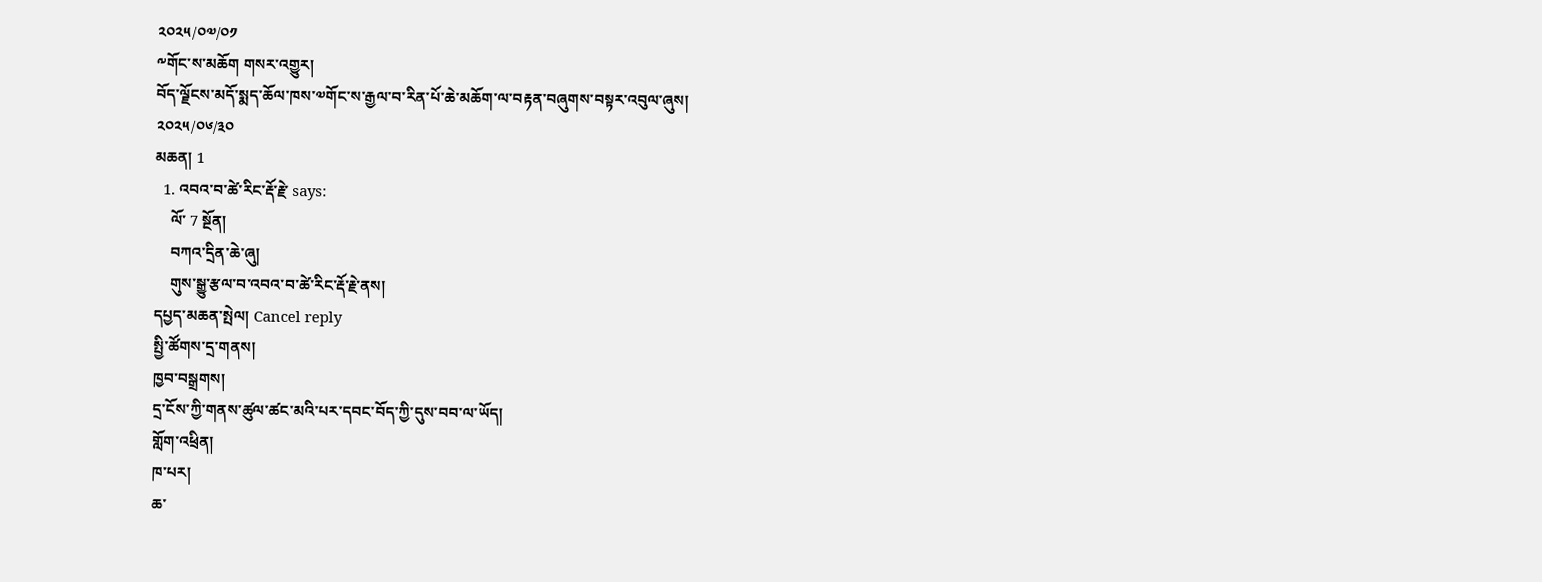༢༠༢༥/༠༧/༠༡
༸གོང་ས་མཆོག གསར་འགྱུར།
བོད་ལྗོངས་མདོ་སྨད་ཆོལ་ཁས་༧གོང་ས་རྒྱལ་བ་རིན་པོ་ཆེ་མཆོག་ལ་བརྟན་བཞུགས་བསྟར་འབུལ་ཞུས།
༢༠༢༥/༠༦/༣༠
མཆན། 1
  1. འབའ་བ་ཚེ་རིང་རྡོ་རྗེ་ says:
    ལོ་ 7 སྔོན།
    བཀའ་དྲིན་ཆེ་ཞུ།
    གུས་སྒྱུ་རྩལ་བ་འབའ་བ་ཚེ་རིང་རྡོ་རྗེ་ནས།
དཔྱད་མཆན་སྤེལ། Cancel reply
སྤྱི་ཚོགས་དྲ་གནས།
ཁྱབ་བསྒྲགས།
དྲ་ངོས་ཀྱི་གནས་ཚུལ་ཚང་མའི་པར་དབང་བོད་ཀྱི་དུས་བབ་ལ་ཡོད།
གློག་འཕྲིན།
ཁ་པར།
ཆ་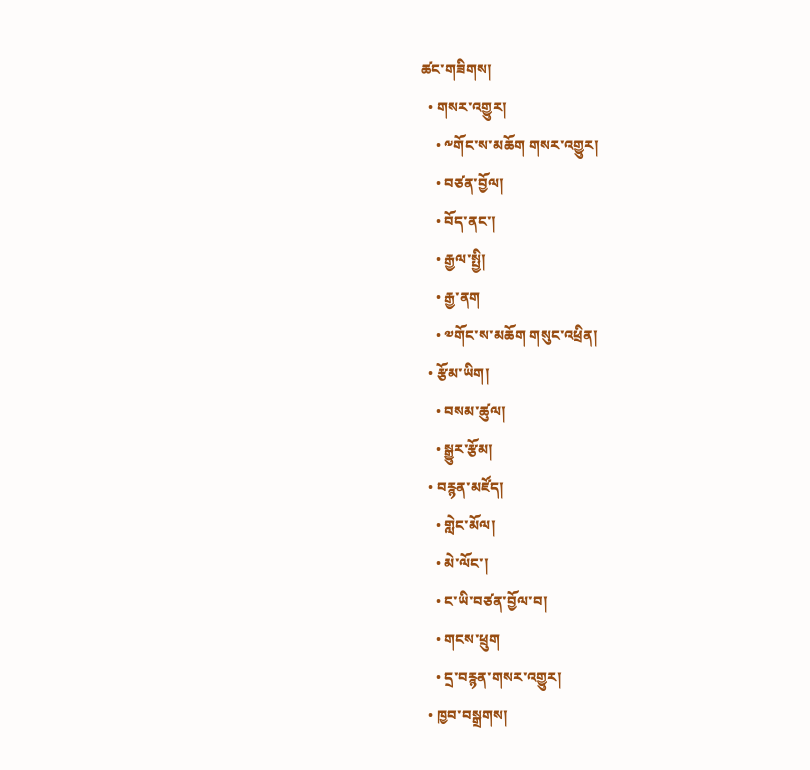ཚང་གཟིགས།
  • གསར་འགྱུར།
    • ༸གོང་ས་མཆོག གསར་འགྱུར།
    • བཙན་བྱོལ།
    • བོད་ནང་།
    • རྒྱལ་སྤྱི།
    • རྒྱ་ནག
    • ༧གོང་ས་མཆོག གསུང་འཕྲིན།
  • རྩོམ་ཡིག།
    • བསམ་ཚུལ།
    • སྒྱུར་རྩོམ།
  • བརྙན་མཛོད།
    • གླེང་མོལ།
    • མེ་ལོང་།
    • ང་ཡི་བཙན་བྱོལ་བ།
    • གངས་ཕྲུག
    • དྲ་བརྙན་གསར་འགྱུར།
  • ཁྱབ་བསྒྲགས།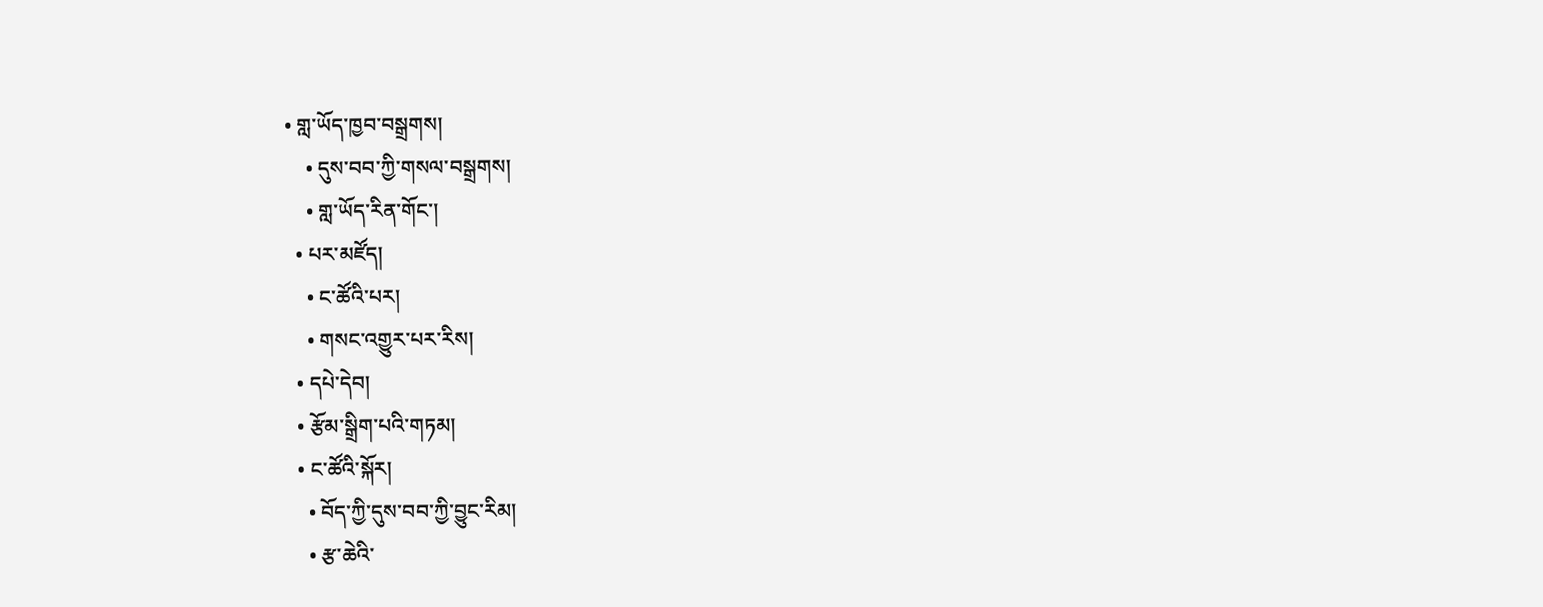• གླ་ཡོད་ཁྱབ་བསྒྲགས།
    • དུས་བབ་ཀྱི་གསལ་བསྒྲགས།
    • གླ་ཡོད་རིན་གོང་།
  • པར་མཛོད།
    • ང་ཚོའི་པར།
    • གསང་འགྱུར་པར་རིས།
  • དཔེ་དེབ།
  • རྩོམ་སྒྲིག་པའི་གཏམ།
  • ང་ཚོའི་སྐོར།
    • བོད་ཀྱི་དུས་བབ་ཀྱི་བྱུང་རིམ།
    • རྩ་ཆེའི་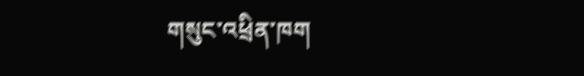གསུང་འཕྲིན་ཁག